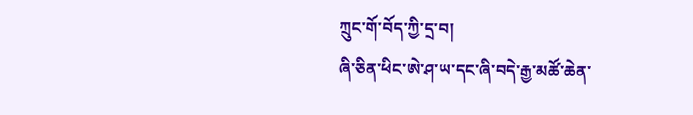ཀྲུང་གོ་བོད་ཀྱི་དྲ་བ།
ཞི་ཅིན་ཕིང་ཨེ་ཤ་ཡ་དང་ཞི་བདེ་རྒྱ་མཚོ་ཆེན་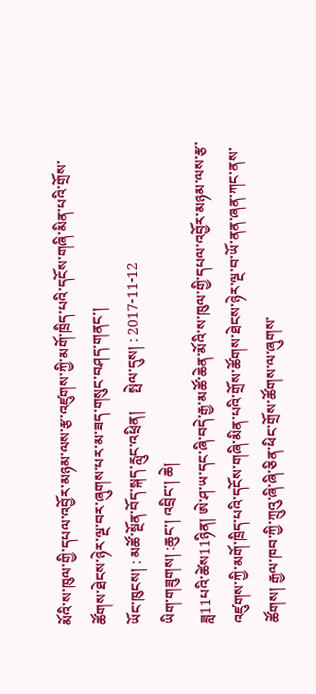མོའི་ས་ཁུལ་གྱི་དཔལ་འབྱོར་མཉམ་ལས་རྩ་འཛུགས་ཀྱི་མགོ་ཁྲིད་པའི་དངོས་གཞི་མིན་པའི་གྲོས་ཚོགས་ཐེངས་ཉེར་ལྔ་བར་ཞུགས་པར་མ་ཟད་གསུང་བཤད་གནང་།
ཡོང་ཁུངས། : མཚོ་སྔོན་བོད་སྐད་རླུང་འཕྲིན།     སྤེལ་དུས། : 2017-11-12
ཡིག་གཟུགས། :ཆུང་། འབྲིང་། ཆེ།
ཟླ11པའི་ཚེས11ཉིན། ཨེ་ཤ་ཡ་དང་ཞི་བདེ་རྒྱ་མཚོ་ཆེན་མོའི་ས་ཁུལ་གྱི་དཔལ་འབྱོར་མཉམ་ལས་རྩ་འཛུགས་ཀྱི་མགོ་ཁྲིད་པའི་དངོས་གཞི་མིན་པའི་གྲོས་ཚོགས་ཐེངས་ཉེར་ལྔ་བ་ཡོ་ནན་ཞན་ཀང་ནས་ཚོགས། རྒྱལ་ཁབ་ཀྱི་ཀྲུའུ་ཞི་ཞི་ཅིན་ཕིང་གྲོས་ཚོགས་ལ་ཞུགས་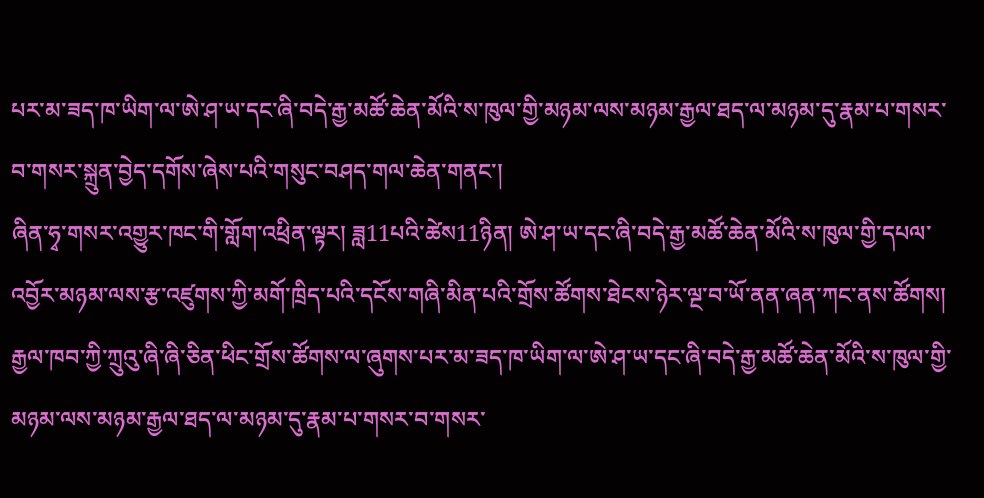པར་མ་ཟད་ཁ་ཡིག་ལ་ཨེ་ཤ་ཡ་དང་ཞི་བདེ་རྒྱ་མཚོ་ཆེན་མོའི་ས་ཁུལ་གྱི་མཉམ་ལས་མཉམ་རྒྱལ་ཐད་ལ་མཉམ་དུ་རྣམ་པ་གསར་བ་གསར་སྐྲུན་བྱེད་དགོས་ཞེས་པའི་གསུང་བཤད་གལ་ཆེན་གནང་།
ཞིན་ཧྭ་གསར་འགྱུར་ཁང་གི་གློག་འཕྲིན་ལྟར། ཟླ11པའི་ཚེས11ཉིན། ཨེ་ཤ་ཡ་དང་ཞི་བདེ་རྒྱ་མཚོ་ཆེན་མོའི་ས་ཁུལ་གྱི་དཔལ་འབྱོར་མཉམ་ལས་རྩ་འཛུགས་ཀྱི་མགོ་ཁྲིད་པའི་དངོས་གཞི་མིན་པའི་གྲོས་ཚོགས་ཐེངས་ཉེར་ལྔ་བ་ཡོ་ནན་ཞན་ཀང་ནས་ཚོགས། རྒྱལ་ཁབ་ཀྱི་ཀྲུའུ་ཞི་ཞི་ཅིན་ཕིང་གྲོས་ཚོགས་ལ་ཞུགས་པར་མ་ཟད་ཁ་ཡིག་ལ་ཨེ་ཤ་ཡ་དང་ཞི་བདེ་རྒྱ་མཚོ་ཆེན་མོའི་ས་ཁུལ་གྱི་མཉམ་ལས་མཉམ་རྒྱལ་ཐད་ལ་མཉམ་དུ་རྣམ་པ་གསར་བ་གསར་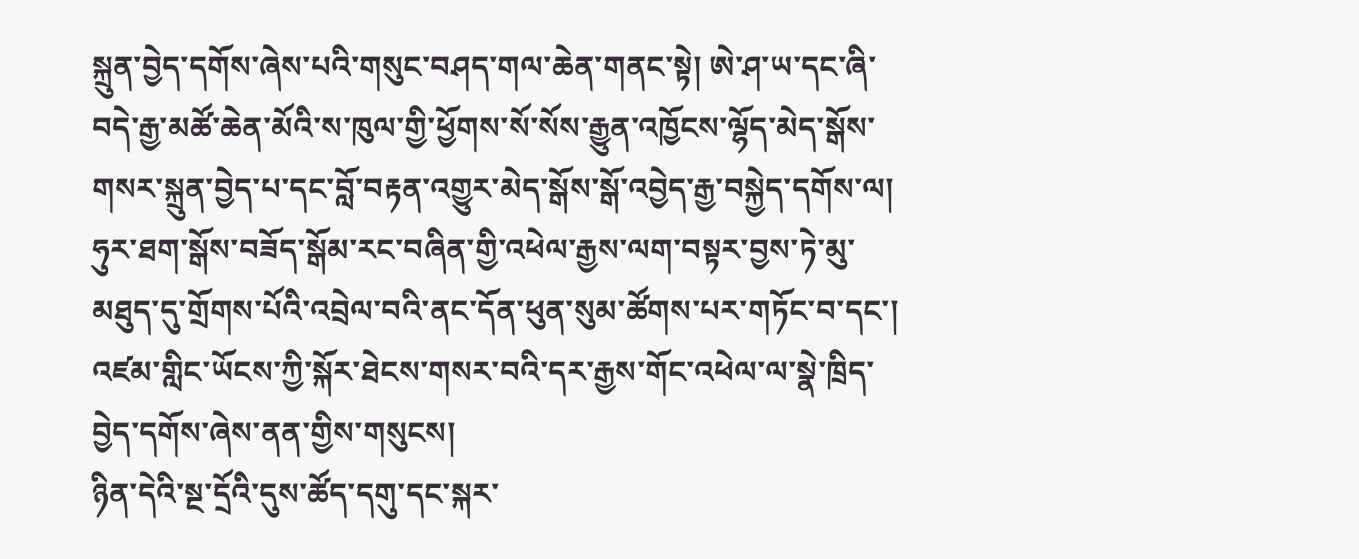སྐྲུན་བྱེད་དགོས་ཞེས་པའི་གསུང་བཤད་གལ་ཆེན་གནང་སྟེ། ཨེ་ཤ་ཡ་དང་ཞི་བདེ་རྒྱ་མཚོ་ཆེན་མོའི་ས་ཁུལ་གྱི་ཕྱོགས་སོ་སོས་རྒྱུན་འཁྱོངས་ལྷོད་མེད་སྒོས་གསར་སྐྲུན་བྱེད་པ་དང་བློ་བརྟན་འགྱུར་མེད་སྒོས་སྒོ་འབྱེད་རྒྱ་བསྐྱེད་དགོས་ལ། ཧུར་ཐག་སྒོས་བཟོད་སྒོམ་རང་བཞིན་གྱི་འཕེལ་རྒྱས་ལག་བསྟར་བྱས་ཏེ་མུ་མཐུད་དུ་གྲོགས་པོའི་འབྲེལ་བའི་ནང་དོན་ཕུན་སུམ་ཚོགས་པར་གཏོང་བ་དང་། འཛམ་གླིང་ཡོངས་ཀྱི་སྐོར་ཐེངས་གསར་བའི་དར་རྒྱས་གོང་འཕེལ་ལ་སྣེ་ཁྲིད་བྱེད་དགོས་ཞེས་ནན་གྱིས་གསུངས།
ཉིན་དེའི་སྔ་དྲོའི་དུས་ཚོད་དགུ་དང་སྐར་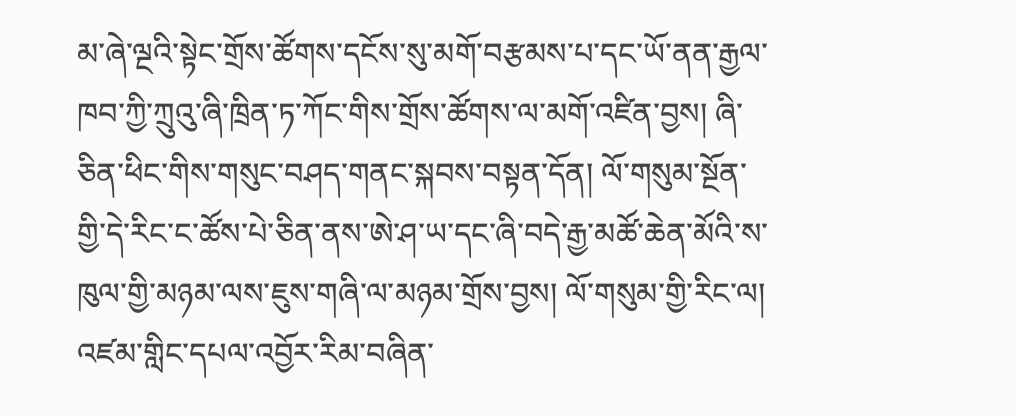མ་ཞེ་ལྔའི་སྟེང་གྲོས་ཚོགས་དངོས་སུ་མགོ་བརྩམས་པ་དང་ཡོ་ནན་རྒྱལ་ཁབ་ཀྱི་ཀྲུའུ་ཞི་ཁྲིན་ཏ་ཀོང་གིས་གྲོས་ཚོགས་ལ་མགོ་འཛིན་བྱས། ཞི་ཅིན་ཕིང་གིས་གསུང་བཤད་གནང་སྐབས་བསྟན་དོན། ལོ་གསུམ་སྔོན་གྱི་དེ་རིང་ང་ཚོས་པེ་ཅིན་ནས་ཨེ་ཤ་ཡ་དང་ཞི་བདེ་རྒྱ་མཚོ་ཆེན་མོའི་ས་ཁུལ་གྱི་མཉམ་ལས་ཇུས་གཞི་ལ་མཉམ་གྲོས་བྱས། ལོ་གསུམ་གྱི་རིང་ལ། འཛམ་གླིང་དཔལ་འབྱོར་རིམ་བཞིན་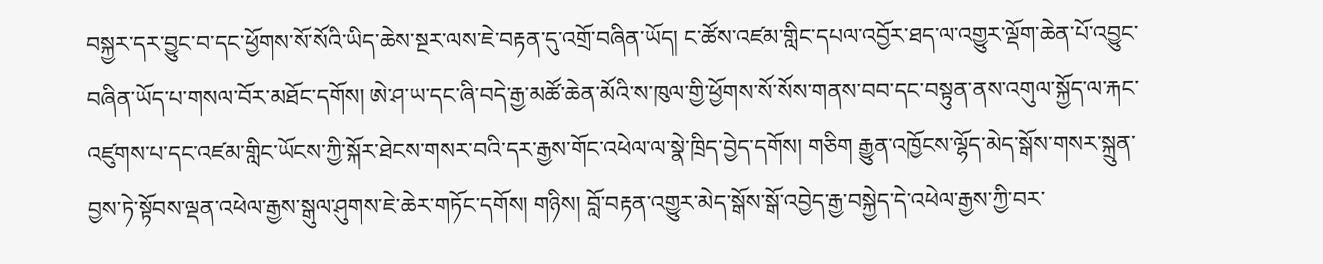བསྐྱར་དར་བྱུང་བ་དང་ཕྱོགས་སོ་སོའི་ཡིད་ཆེས་སྔར་ལས་ཇེ་བརྟན་དུ་འགྲོ་བཞིན་ཡོད། ང་ཚོས་འཛམ་གླིང་དཔལ་འབྱོར་ཐད་ལ་འགྱུར་ལྡོག་ཆེན་པོ་འབྱུང་བཞིན་ཡོད་པ་གསལ་བོར་མཐོང་དགོས། ཨེ་ཤ་ཡ་དང་ཞི་བདེ་རྒྱ་མཚོ་ཆེན་མོའི་ས་ཁུལ་གྱི་ཕྱོགས་སོ་སོས་གནས་བབ་དང་བསྟུན་ནས་འགུལ་སྐྱོད་ལ་རྐང་འཛུགས་པ་དང་འཛམ་གླིང་ཡོངས་ཀྱི་སྐོར་ཐེངས་གསར་བའི་དར་རྒྱས་གོང་འཕེལ་ལ་སྣེ་ཁྲིད་བྱེད་དགོས། གཅིག རྒྱུན་འཁྱོངས་ལྷོད་མེད་སྒོས་གསར་སྐྲུན་བྱས་ཏེ་སྟོབས་ལྡན་འཕེལ་རྒྱས་སྒུལ་ཤུགས་ཇེ་ཆེར་གཏོང་དགོས། གཉིས། བློ་བརྟན་འགྱུར་མེད་སྒོས་སྒོ་འབྱེད་རྒྱ་བསྐྱེད་དེ་འཕེལ་རྒྱས་ཀྱི་བར་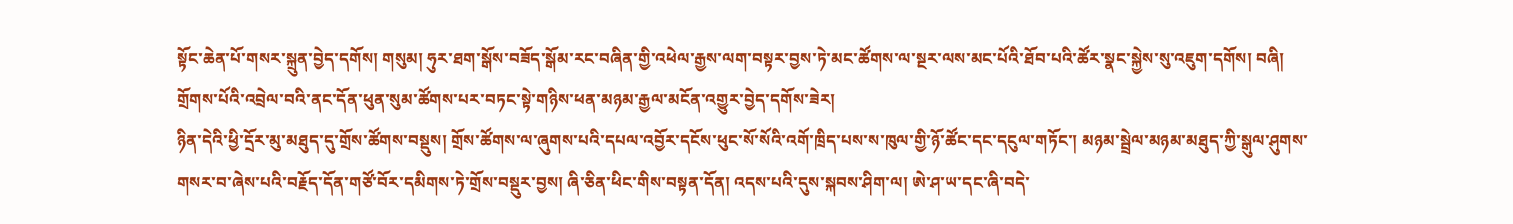སྟོང་ཆེན་པོ་གསར་སྐྲུན་བྱེད་དགོས། གསུམ། ཧུར་ཐག་སྒོས་བཟོད་སྒོམ་རང་བཞིན་གྱི་འཕེལ་རྒྱས་ལག་བསྟར་བྱས་ཏེ་མང་ཚོགས་ལ་སྔར་ལས་མང་པོའི་ཐོབ་པའི་ཚོར་སྣང་སྐྱེས་སུ་འཇུག་དགོས། བཞི། གྲོགས་པོའི་འབྲེལ་བའི་ནང་དོན་ཕུན་སུམ་ཚོགས་པར་བཏང་སྟེ་གཉིས་ཕན་མཉམ་རྒྱལ་མངོན་འགྱུར་བྱེད་དགོས་ཟེར།
ཉིན་དེའི་ཕྱི་དྲོར་མུ་མཐུད་དུ་གྲོས་ཚོགས་བསྡུས། གྲོས་ཚོགས་ལ་ཞུགས་པའི་དཔལ་འབྱོར་དངོས་ཕུང་སོ་སོའི་འགོ་ཁྲིད་པས་ས་ཁུལ་གྱི་ཉོ་ཚོང་དང་དངུལ་གཏོང་། མཉམ་སྦྲེལ་མཉམ་མཐུད་ཀྱི་སྒུལ་ཤུགས་གསར་བ་ཞེས་པའི་བརྗོད་དོན་གཙོ་བོར་དམིགས་ཏེ་གྲོས་བསྡུར་བྱས། ཞི་ཅིན་ཕིང་གིས་བསྟན་དོན། འདས་པའི་དུས་སྐབས་ཤིག་ལ། ཨེ་ཤ་ཡ་དང་ཞི་བདེ་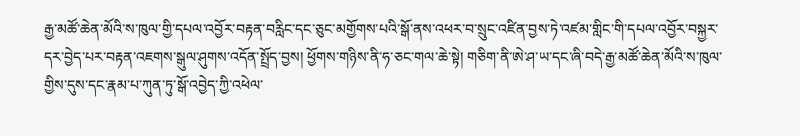རྒྱ་མཚོ་ཆེན་མོའི་ས་ཁུལ་གྱི་དཔལ་འབྱོར་བརྟན་བརླིང་དང་ཅུང་མགྱོགས་པའི་སྒོ་ནས་འཕར་བ་སྲུང་འཛིན་བྱས་ཏེ་འཛམ་གླིང་གི་དཔལ་འབྱོར་བསྐྱར་དར་བྱེད་པར་བརྟན་འཇགས་སྒུལ་ཤུགས་འདོན་སྤྲོད་བྱས། ཕྱོགས་གཉིས་ནི་ཧ་ཅང་གལ་ཆེ་སྟེ། གཅིག་ནི་ཨེ་ཤ་ཡ་དང་ཞི་བདེ་རྒྱ་མཚོ་ཆེན་མོའི་ས་ཁུལ་གྱིས་དུས་དང་རྣམ་པ་ཀུན་ཏུ་སྒོ་འབྱེད་ཀྱི་འཕེལ་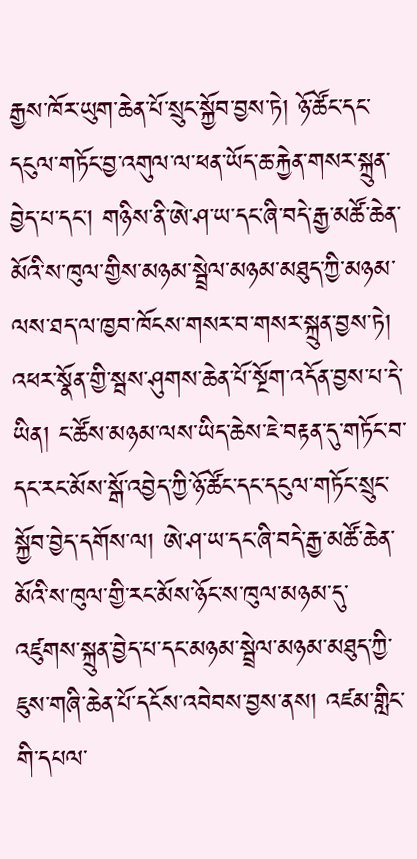རྒྱས་ཁོར་ཡུག་ཆེན་པོ་སྲུང་སྐྱོབ་བྱས་ཏེ། ཉོ་ཚོང་དང་དངུལ་གཏོང་བྱ་འགུལ་ལ་ཕན་ཡོད་ཆ་རྐྱེན་གསར་སྐྲུན་བྱེད་པ་དང་། གཉིས་ནི་ཨེ་ཤ་ཡ་དང་ཞི་བདེ་རྒྱ་མཚོ་ཆེན་མོའི་ས་ཁུལ་གྱིས་མཉམ་སྦྲེལ་མཉམ་མཐུད་ཀྱི་མཉམ་ལས་ཐད་ལ་ཁྱབ་ཁོངས་གསར་བ་གསར་སྐྲུན་བྱས་ཏེ། འཕར་སྣོན་གྱི་སྦས་ཤུགས་ཆེན་པོ་སྔོག་འདོན་བྱས་པ་དེ་ཡིན། ང་ཚོས་མཉམ་ལས་ཡིད་ཆེས་ཇེ་བརྟན་དུ་གཏོང་བ་དང་རང་མོས་སྒོ་འབྱེད་ཀྱི་ཉོ་ཚོང་དང་དངུལ་གཏོང་སྲུང་སྐྱོབ་བྱེད་དགོས་ལ། ཨེ་ཤ་ཡ་དང་ཞི་བདེ་རྒྱ་མཚོ་ཆེན་མོའི་ས་ཁུལ་གྱི་རང་མོས་ཉོང་ས་ཁུལ་མཉམ་དུ་འཛུགས་སྐྲུན་བྱེད་པ་དང་མཉམ་སྦྲེལ་མཉམ་མཐུད་ཀྱི་ཇུས་གཞི་ཆེན་པོ་དངོས་འབེབས་བྱས་ནས། འཛམ་གླིང་གི་དཔལ་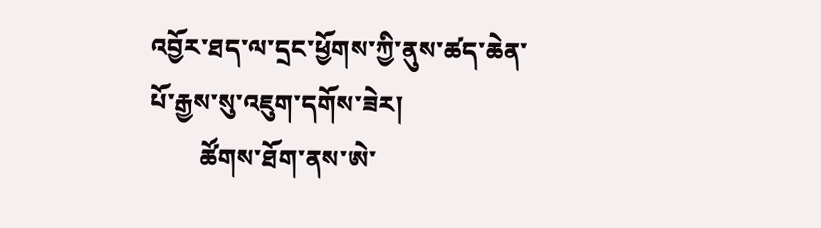འབྱོར་ཐད་ལ་དྲང་ཕྱོགས་ཀྱི་ནུས་ཚད་ཆེན་པོ་རྒྱས་སུ་འཇུག་དགོས་ཟེར།
        ཚོགས་ཐོག་ནས་ཨེ་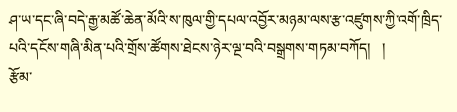ཤ་ཡ་དང་ཞི་བདེ་རྒྱ་མཚོ་ཆེན་མོའི་ས་ཁུལ་གྱི་དཔལ་འབྱོར་མཉམ་ལས་རྩ་འཛུགས་ཀྱི་འགོ་ཁྲིད་པའི་དངོས་གཞི་མིན་པའི་གྲོས་ཚོགས་ཐེངས་ཉེར་ལྔ་བའི་བསྒྲགས་གཏམ་བཀོད།   །
རྩོམ་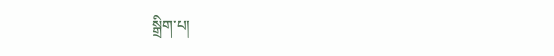སྒྲིག་པ།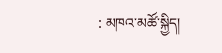: མཁའ་མཚོ་སྐྱིད།